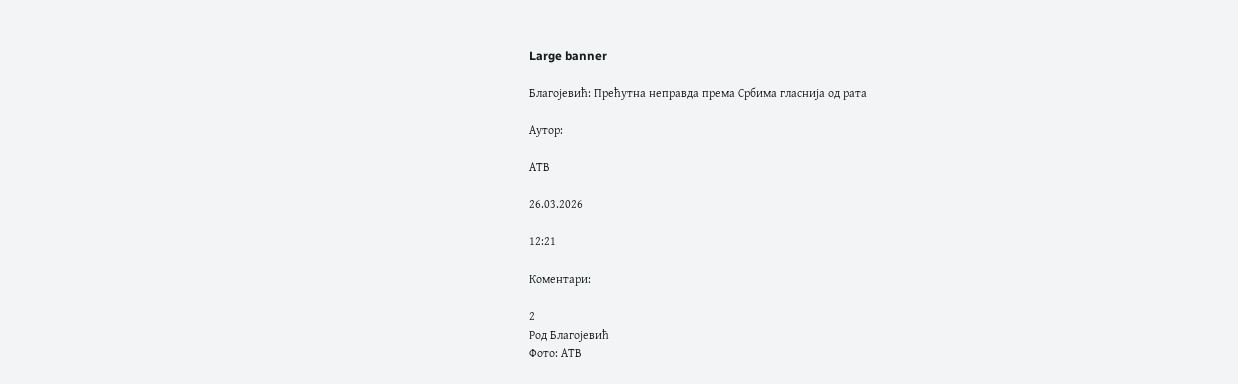Large banner

Благојевић: Прећутна неправда према Србима гласнија од рата

Аутор:

АТВ

26.03.2026

12:21

Коментари:

2
Род Благојевић
Фото: АТВ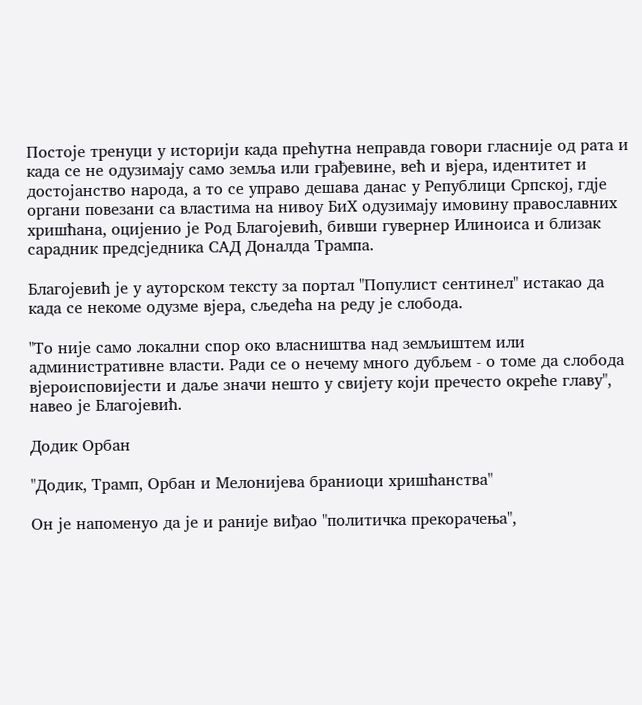Постоје тренуци у историји када прећутна неправда говори гласније од рата и када се не одузимају само земља или грађевине, већ и вјера, идентитет и достојанство народа, а то се управо дешава данас у Републици Српској, гдје органи повезани са властима на нивоу БиХ одузимају имовину православних хришћана, оцијенио је Род Благојевић, бивши гувернер Илиноиса и близак сарадник предсједника САД Доналда Трампа.

Благојевић је у ауторском тексту за портал "Популист сентинел" истакао да када се некоме одузме вјера, сљедећа на реду је слобода.

"То није само локални спор око власништва над земљиштем или административне власти. Ради се о нечему много дубљем - о томе да слобода вјероисповијести и даље значи нешто у свијету који пречесто окреће главу", навео је Благојевић.

Додик Орбан

"Додик, Трамп, Орбан и Мелонијева браниоци хришћанства"

Он је напоменуо да је и раније виђао "политичка прекорачења",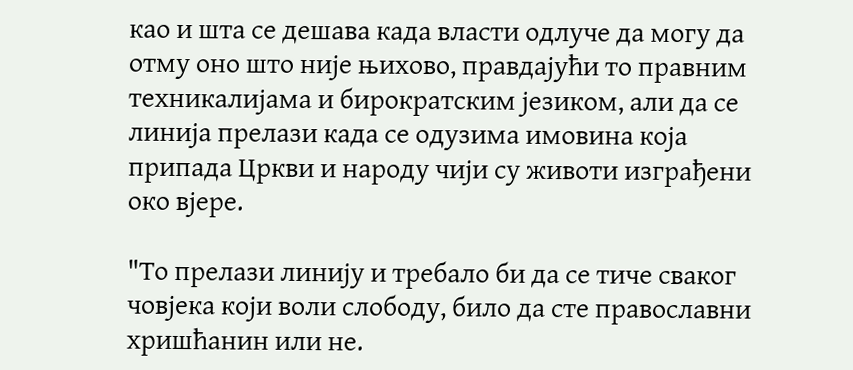као и шта се дешава када власти одлуче да могу да отму оно што није њихово, правдајући то правним техникалијама и бирократским језиком, али да се линија прелази када се одузима имовина која припада Цркви и народу чији су животи изграђени око вјере.

"То прелази линију и требало би да се тиче сваког човјека који воли слободу, било да сте православни хришћанин или не.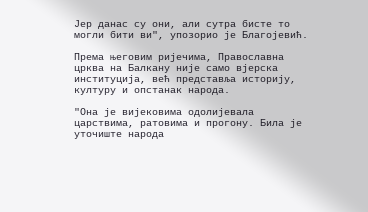Јер данас су они, али сутра бисте то могли бити ви", упозорио је Благојевић.

Према његовим ријечима, Православна црква на Балкану није само вјерска институција, већ представља историју, културу и опстанак народа.

"Она је вијековима одолијевала царствима, ратовима и прогону. Била је уточиште народа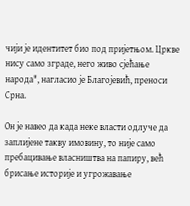чији је идентитет био под пријетњом. Цркве нису само зграде, него живо сјећање народа", нагласио је Благојевић, преноси Срна.

Он је навео да када неке власти одлуче да заплијене такву имовину, то није само пребацивање власништва на папиру, већ брисање историје и угрожавање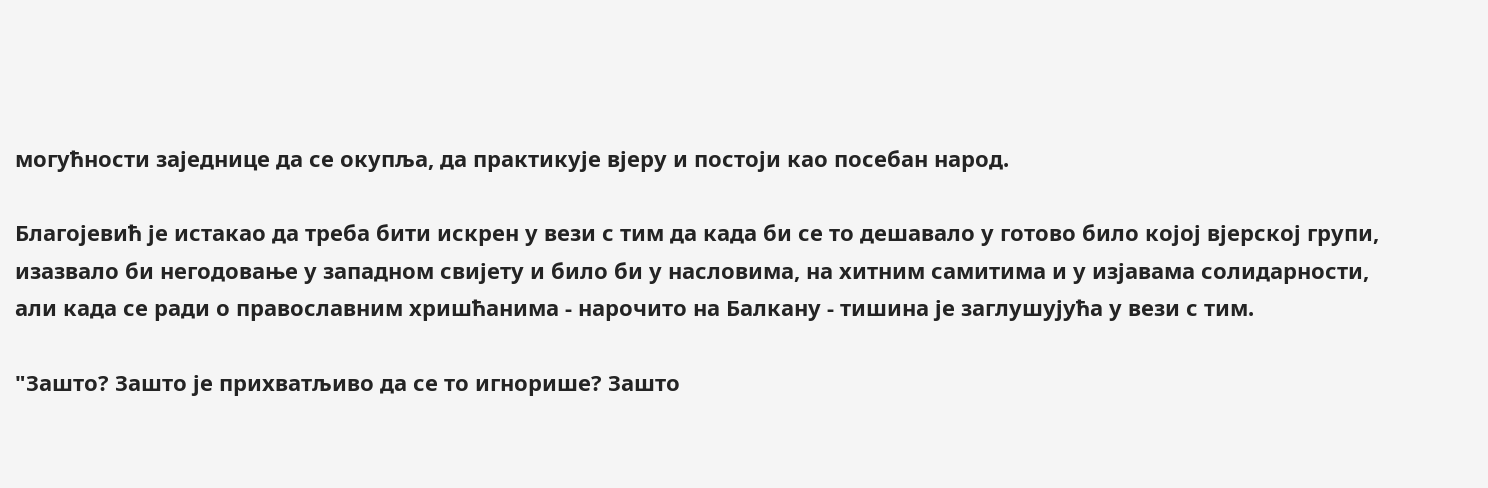могућности заједнице да се окупља, да практикује вјеру и постоји као посебан народ.

Благојевић је истакао да треба бити искрен у вези с тим да када би се то дешавало у готово било којој вјерској групи, изазвало би негодовање у западном свијету и било би у насловима, на хитним самитима и у изјавама солидарности, али када се ради о православним хришћанима - нарочито на Балкану - тишина је заглушујућа у вези с тим.

"Зашто? Зашто је прихватљиво да се то игнорише? Зашто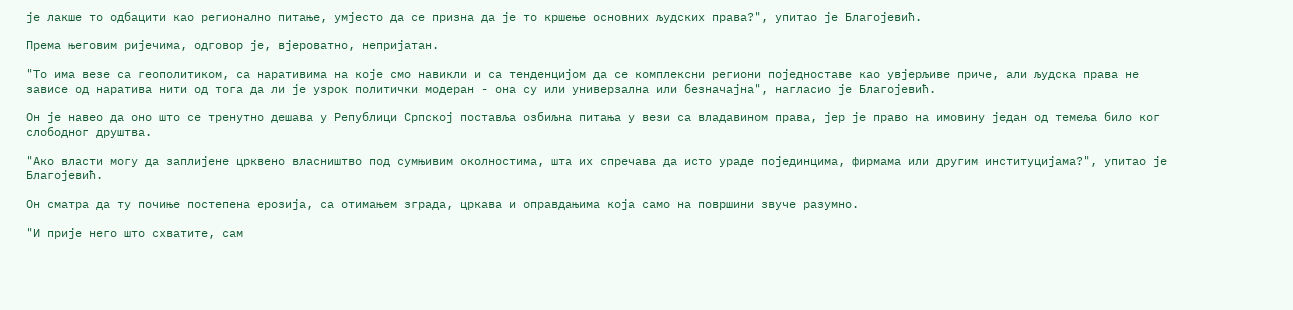је лакше то одбацити као регионално питање, умјесто да се призна да је то кршење основних људских права?", упитао је Благојевић.

Према његовим ријечима, одговор је, вјероватно, непријатан.

"То има везе са геополитиком, са наративима на које смо навикли и са тенденцијом да се комплексни региони поједноставе као увјерљиве приче, али људска права не зависе од наратива нити од тога да ли је узрок политички модеран - она су или универзална или безначајна", нагласио је Благојевић.

Он је навео да оно што се тренутно дешава у Републици Српској поставља озбиљна питања у вези са владавином права, јер је право на имовину један од темеља било ког слободног друштва.

"Ако власти могу да заплијене црквено власништво под сумњивим околностима, шта их спречава да исто ураде појединцима, фирмама или другим институцијама?", упитао је Благојевић.

Он сматра да ту почиње постепена ерозија, са отимањем зграда, цркава и оправдањима која само на површини звуче разумно.

"И прије него што схватите, сам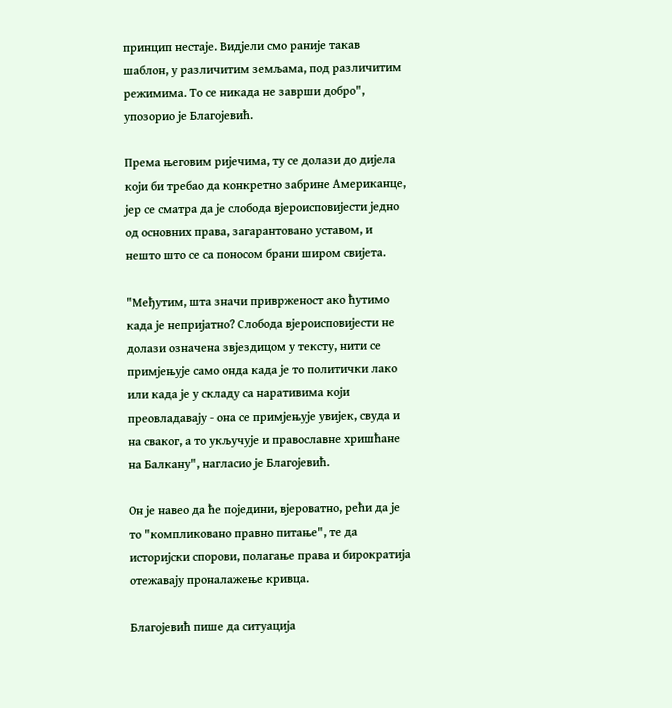принцип нестаје. Видјели смо раније такав шаблон, у различитим земљама, под различитим режимима. То се никада не заврши добро", упозорио је Благојевић.

Према његовим ријечима, ту се долази до дијела који би требао да конкретно забрине Американце, јер се сматра да је слобода вјероисповијести једно од основних права, загарантовано уставом, и нешто што се са поносом брани широм свијета.

"Међутим, шта значи приврженост ако ћутимо када је непријатно? Слобода вјероисповијести не долази означена звјездицом у тексту, нити се примјењује само онда када је то политички лако или када је у складу са наративима који преовладавају - она се примјењује увијек, свуда и на сваког, а то укључује и православне хришћане на Балкану", нагласио је Благојевић.

Он је навео да ће поједини, вјероватно, рећи да је то "компликовано правно питање", те да историјски спорови, полагање права и бирократија отежавају проналажење кривца.

Благојевић пише да ситуација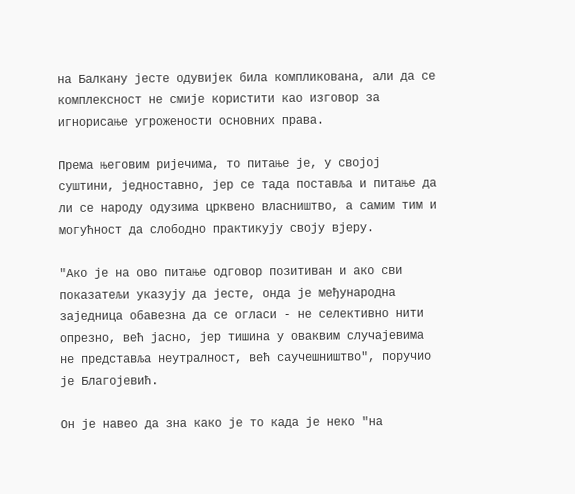на Балкану јесте одувијек била компликована, али да се комплексност не смије користити као изговор за игнорисање угрожености основних права.

Према његовим ријечима, то питање је, у својој суштини, једноставно, јер се тада поставља и питање да ли се народу одузима црквено власништво, а самим тим и могућност да слободно практикују своју вјеру.

"Ако је на ово питање одговор позитиван и ако сви показатељи указују да јесте, онда је међународна заједница обавезна да се огласи - не селективно нити опрезно, већ јасно, јер тишина у оваквим случајевима не представља неутралност, већ саучешништво", поручио је Благојевић.

Он је навео да зна како је то када је неко "на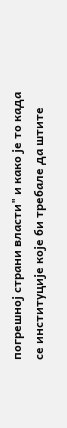погрешној страни власти" и како је то када се институције које би требале да штите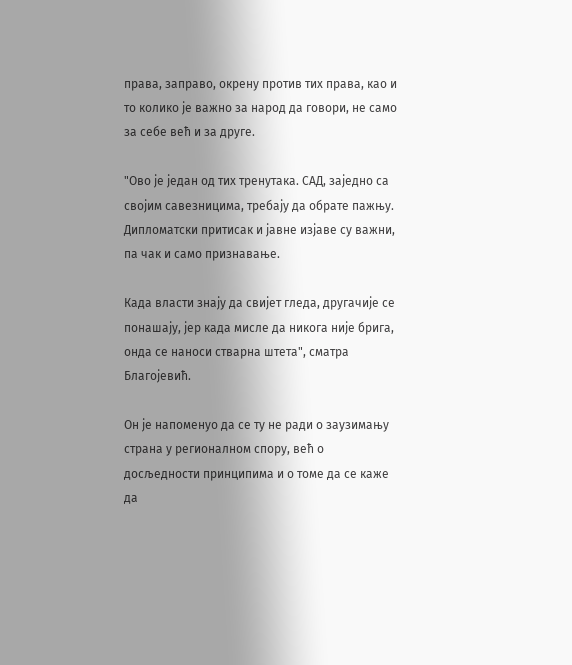права, заправо, окрену против тих права, као и то колико је важно за народ да говори, не само за себе већ и за друге.

"Ово је један од тих тренутака. САД, заједно са својим савезницима, требају да обрате пажњу. Дипломатски притисак и јавне изјаве су важни, па чак и само признавање.

Када власти знају да свијет гледа, другачије се понашају, јер када мисле да никога није брига, онда се наноси стварна штета", сматра Благојевић.

Он је напоменуо да се ту не ради о заузимању страна у регионалном спору, већ о досљедности принципима и о томе да се каже да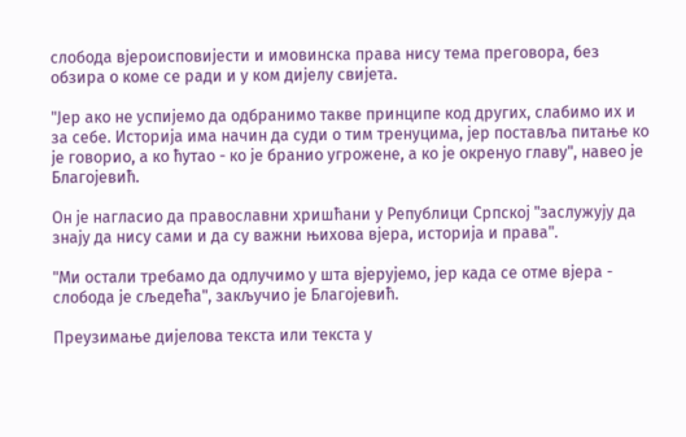слобода вјероисповијести и имовинска права нису тема преговора, без обзира о коме се ради и у ком дијелу свијета.

"Јер ако не успијемо да одбранимо такве принципе код других, слабимо их и за себе. Историја има начин да суди о тим тренуцима, јер поставља питање ко је говорио, а ко ћутао - ко је бранио угрожене, а ко је окренуо главу", навео је Благојевић.

Он је нагласио да православни хришћани у Републици Српској "заслужују да знају да нису сами и да су важни њихова вјера, историја и права".

"Ми остали требамо да одлучимо у шта вјерујемо, јер када се отме вјера - слобода је сљедећа", закључио је Благојевић.

Преузимање дијелова текста или текста у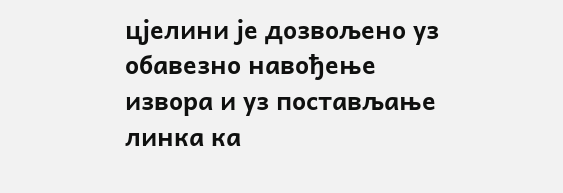цјелини је дозвољено уз обавезно навођење извора и уз постављање линка ка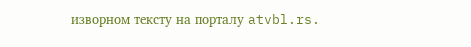изворном тексту на порталу atvbl.rs.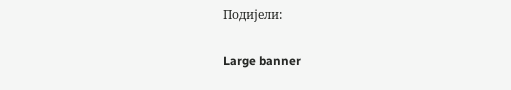Подијели:

Large banner